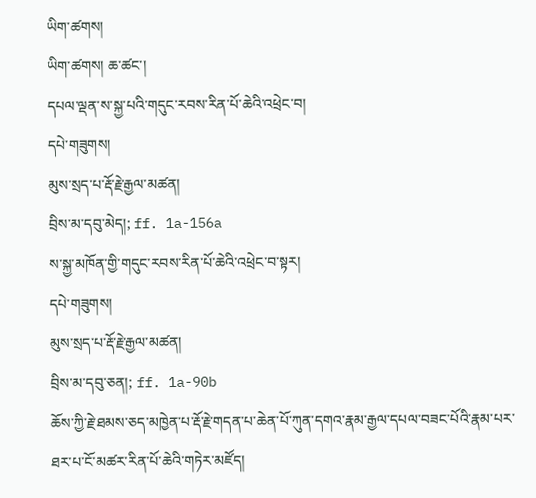ཡིག་ཚགས།
ཡིག་ཚགས། ཆ་ཚང་།
དཔལ་ལྡན་ས་སྐྱ་པའི་གདུང་རབས་རིན་པོ་ཆེའི་འཕྲེང་བ།
དཔེ་གཟུགས།
མུས་སྲད་པ་རྡོ་རྗེ་རྒྱལ་མཚན།
བྲིས་མ་དབུ་མེད།; ff. 1a-156a
ས་སྐྱ་མཁོན་གྱི་གདུང་རབས་རིན་པོ་ཆེའི་འཕྲེང་བ་སྟར།
དཔེ་གཟུགས།
མུས་སྲད་པ་རྡོ་རྗེ་རྒྱལ་མཚན།
བྲིས་མ་དབུ་ཅན།; ff. 1a-90b
ཆོས་ཀྱི་རྗེ་ཐམས་ཅད་མཁྱེན་པ་རྡོ་རྗེ་གདན་པ་ཆེན་པོ་ཀུན་དགའ་རྣམ་རྒྱལ་དཔལ་བཟང་པོའི་རྣམ་པར་ཐར་པ་ངོ་མཚར་རིན་པོ་ཆེའི་གཏེར་མཛོད།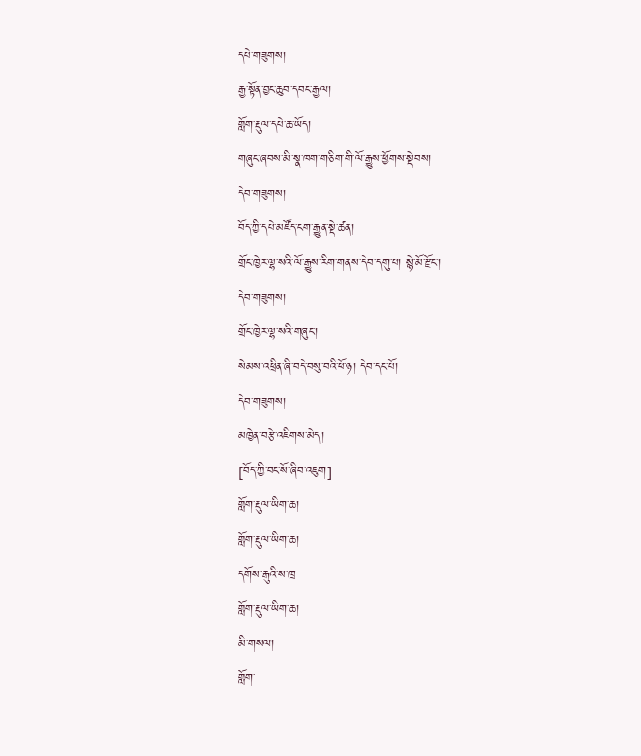དཔེ་གཟུགས།
རྒྱ་སྟོན་བྱང་ཆུབ་དབང་རྒྱལ།
གློག་རྡུལ་དཔེ་ཆ་ཡོད།
གཞུང་ཞབས་མི་སྣ་ཁག་གཅིག་གི་ལོ་རྒྱུས་ཕྱོགས་སྡེབས།
དེབ་གཟུགས།
བོད་ཀྱི་དཔེ་མཛོད་ངག་རྒྱུན་སྡེ་ཚན།
གྲོང་ཁྱེར་ལྷ་སའི་ལོ་རྒྱུས་རིག་གནས་དེབ་དགུ་པ། སྙེ་མོ་རྫོང་།
དེབ་གཟུགས།
གྲོང་ཁྱེར་ལྷ་སའི་གཞུང་།
སེམས་འཕྲིན་ཞི་བདེ་བསུ་བའི་ཕོ་ཉ། དེབ་དང་པོ།
དེབ་གཟུགས།
མཁྱེན་བརྩེ་འཇིགས་མེད།
[བོད་ཀྱི་བང་སོ་ཞིབ་འཇུག]
གློག་རྡུལ་ཡིག་ཆ།
གློག་རྡུལ་ཡིག་ཆ།
དགོས་རྒུའི་ས་ཁྲ
གློག་རྡུལ་ཡིག་ཆ།
མི་གསལ།
གློག་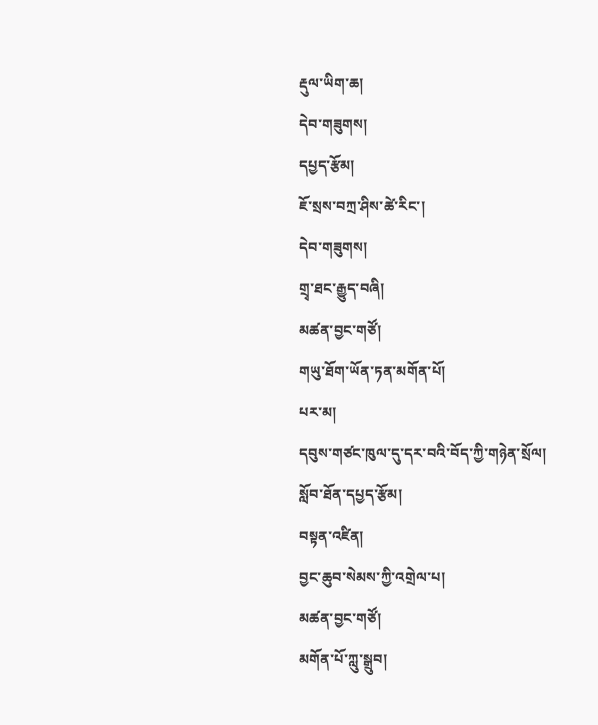རྡུལ་ཡིག་ཆ།
དེབ་གཟུགས།
དཔྱད་རྩོམ།
ཇོ་སྲས་བཀྲ་ཤིས་ཚེ་རིང་།
དེབ་གཟུགས།
གྲྭ་ཐང་རྒྱུད་བཞི།
མཚན་བྱང་གཙོ།
གཡུ་ཐོག་ཡོན་ཏན་མགོན་པོ།
པར་མ།
དབུས་གཙང་ཁུལ་དུ་དར་བའི་བོད་ཀྱི་གཉེན་སྲོལ།
སློབ་ཐོན་དཔྱད་རྩོམ།
བསྟན་འཛིན།
བྱང་ཆུབ་སེམས་ཀྱི་འགྲེལ་པ།
མཚན་བྱང་གཙོ།
མགོན་པོ་ཀླུ་སྒྲུབ།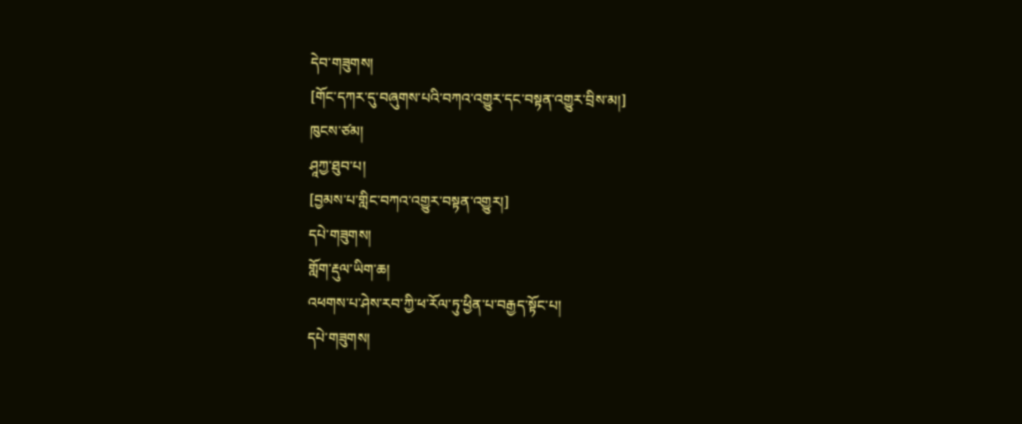དེབ་གཟུགས།
[གོང་དཀར་དུ་བཞུགས་པའི་བཀའ་འགྱུར་དང་བསྟན་འགྱུར་བྲིས་མ།]
ཁུངས་ཙམ།
ཤཱཀྱ་ཐུབ་པ།
[བྱམས་པ་གླིང་བཀའ་འགྱུར་བསྟན་འགྱུར།]
དཔེ་གཟུགས།
གློག་རྡུལ་ཡིག་ཆ།
འཕགས་པ་ཤེས་རབ་ཀྱི་ཕ་རོལ་ཏུ་ཕྱིན་པ་བརྒྱད་སྟོང་པ།
དཔེ་གཟུགས།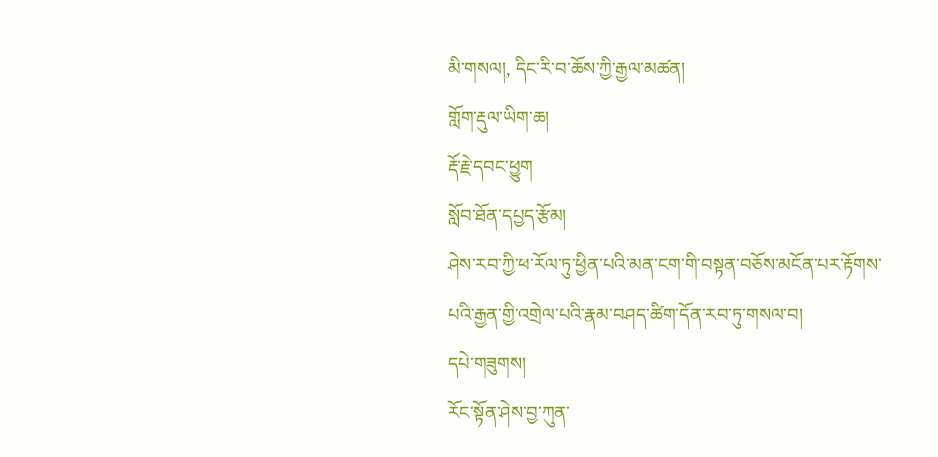མི་གསལ།, དིང་རི་བ་ཆོས་ཀྱི་རྒྱལ་མཚན།
གློག་རྡུལ་ཡིག་ཆ།
རྡོ་རྗེ་དབང་ཕྱུག
སློབ་ཐོན་དཔྱད་རྩོམ།
ཤེས་རབ་ཀྱི་ཕ་རོལ་ཏུ་ཕྱིན་པའི་མན་ངག་གི་བསྟན་བཅོས་མངོན་པར་རྟོགས་པའི་རྒྱན་གྱི་འགྲེལ་པའི་རྣམ་བཤད་ཚིག་དོན་རབ་ཏུ་གསལ་བ།
དཔེ་གཟུགས།
རོང་སྟོན་ཤེས་བྱ་ཀུན་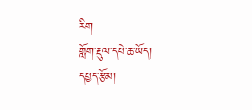རིག
གློག་རྡུལ་དཔེ་ཆ་ཡོད།
དཔྱད་རྩོམ།